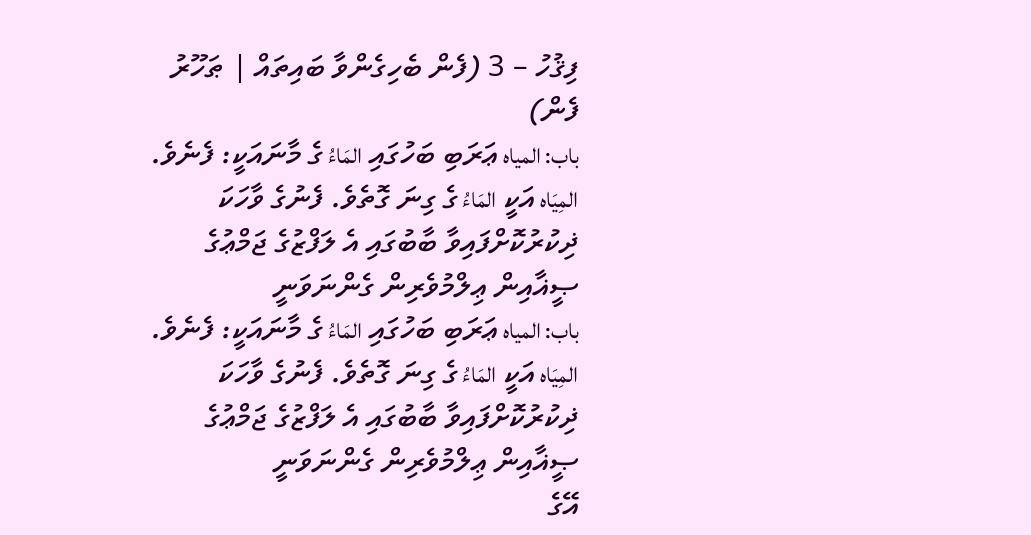ފިޤުހު – 3 (ފެން ބެހިގެންވާ ބައިތައް | ޠަހޫރު ފެން)
باب: المياه ޢަރަބި ބަހުގައި المَاءُ ގެ މާނައަކީ: ފެނެވެ. المِيَاه އަކީ المَاءُ ގެ ގިނަ ގޮތެވެ. ފެނުގެ ވާހަކަ ޛިކުރުކޮށްފައިވާ ބާބުގައި އެ ލަފްޒުގެ ޖަމްޢުގެ ޞީޣާއިން ޢިލްމުވެރިން ގެންނަވަނީ
باب: المياه ޢަރަބި ބަހުގައި المَاءُ ގެ މާނައަކީ: ފެނެވެ. المِيَاه އަކީ المَاءُ ގެ ގިނަ ގޮތެވެ. ފެނުގެ ވާހަކަ ޛިކުރުކޮށްފައިވާ ބާބުގައި އެ ލަފްޒުގެ ޖަމްޢުގެ ޞީޣާއިން ޢިލްމުވެރިން ގެންނަވަނީ
އޭގެ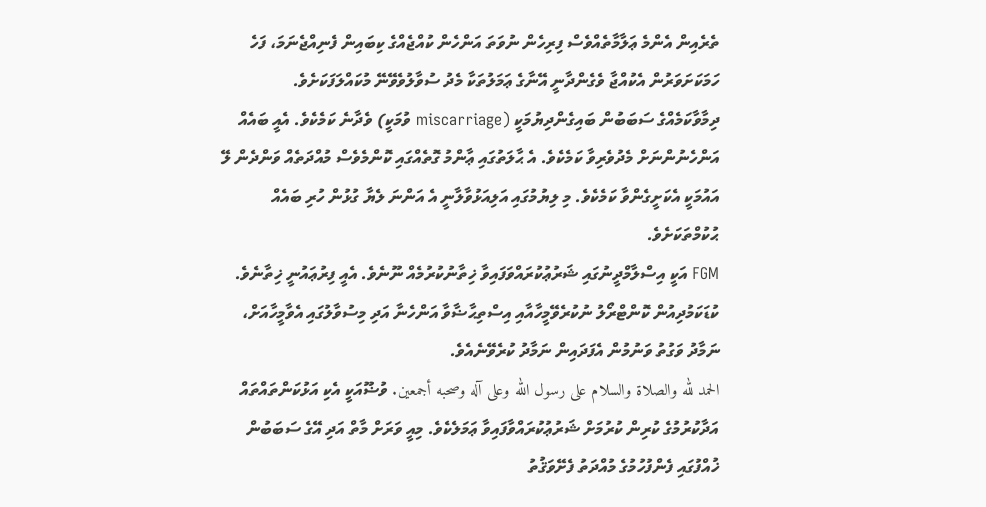ތެރެއިން އެންމެ ޢަލާމާތެއްވެސް ފިރިހެން ނުވަތަ އަންހެން ކުއްޖެއްގެ ކިބައިން ފެނިއްޖެނަމަ، ފަހެ ހަމަކަށަވަރުން އެކުއްޖާ ވެގެންދާނީ އޭނާގެ ޢަމަލުތަކާ މެދު ސުވާލުވެވޭނޭ މުކައްލަފަކަށެވެ.
ދިމާވާކަމެއްގެ ސަބަބުން ބައިގެންދިޔުމަކީ (miscarriage ވުމަކީ) ވެދާނެ ކަމެކެވެ. އެއީ ބައެއް އަންހެނުންނަށް މެދުވެރިވާ ކަމެކެވެ. އެ ޙާލަތުގައި ޢާންމު ގޮތެއްގައި ކޮންމެވެސް މުއްދަތެއް ވަންދެން ލޭ އައުމަކީ އެކަށީގެންވާ ކަމެކެވެ. މި ލިޔުމުގައި އަލިއަޅުވާލާނީ އެ އަންނަ ލެޔާ ގުޅުން ހުރި ބައެއް ޙުކުމްތަކަށެވެ.
FGM އަކީ އިސްލާމްދީނުގައި ޝަރުޢުކުރައްވަފައިވާ ޚިތާނުކުރުމެއް ނޫނެވެ. އެއީ ފިރުޢައުނީ ޚިތާނެވެ.
ކުޑަކަމުދިއުން ކޮންޓްރޯލު ނުކުރެވޭމީހާއާއި އިސްތިޙާޟާވާ އަންހެނާ އަދި މިސުވާލުގައި އެވާމީހާއަށް، ނަމާދު ވަގުތު ވަނުމުން އެފަދައިން ނަމާދު ކުރެވޭނެއެވެ.
الحمد لله والصلاة والسلام على رسول الله وعلى آله وصحبه أجمعين. ވުޟޫއަކީ އެކި އަޅުކަންތައްތައް އަދާކުރުމުގެ ކުރިން ކުރުމަށް ޝަރުޢުކުރައްވާފައިވާ ޢަމަލެކެވެ. މިއީ ވަރަށް މާތް އަދި އޭގެ ސަބަބުން
ޚުއްފުގައި ފެންފުހުމުގެ މުއްދަތު ފެށޭވަޤުތު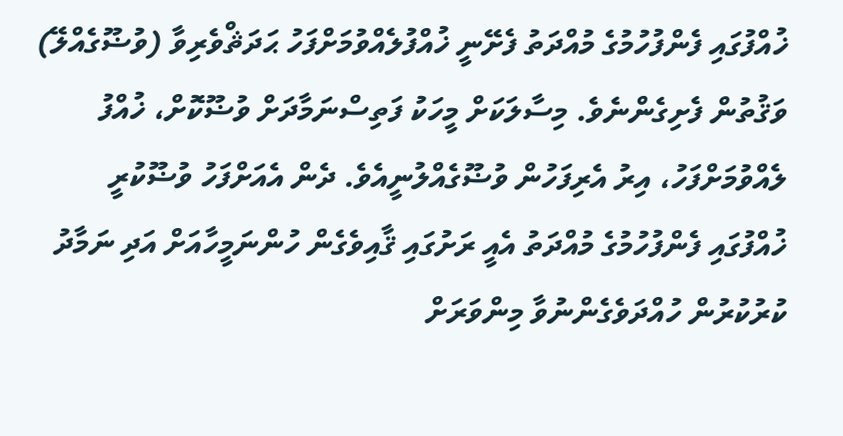ޚުއްފުގައި ފެންފުހުމުގެ މުއްދަތު ފެށޭނީ ޚުއްފުލެއްވުމަށްފަހު ޙަދަޘްވެރިވާ (ވުޟޫގެއްލޭ) ވަޤުތުން ފެށިގެންނެވެ. މިސާލަކަށް މީހަކު ފަތިސްނަމާދަށް ވުޟޫކޮށް، ޚުއްފު ލެއްވުމަށްފަހު، އިރު އެރިފަހުން ވުޟޫގެއްލުނީއެވެ. ދެން އެއަށްފަހު ވުޟޫކުރީ
ޚުއްފުގައި ފެންފުހުމުގެ މުއްދަތު އެއީ ރަށުގައި ޤާއިވެގެން ހުންނަމީހާއަށް އަދި ނަމާދު ކުރުކުރުން ހުއްދަވެގެންނުވާ މިންވަރަށް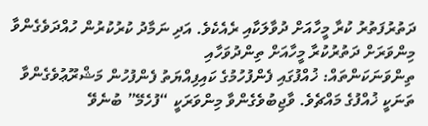ދަތުރުފަތުރު ކުރާ މީހާއަށް ދުވާލަކާއި ރެއެކެވެ. އަދި ނަމާދު ކުރުކުރުން ހުއްދަވެގެންވާ މިންވަރަށް ދަތުރުކުރާ މީހާއަށް ތިންދުވަހާއި
ތިންވަނަކަންތައް: ޚުއްފުގައި ފެންފުހުމުގެ ކައިފިއްޔަތު ފެންފުހުން މަޝްރޫޢުވެގެންވާ ތަނަކީ ޚުއްފުގެ މައްޗެވެ. ވާޖިބުވެގެންވާ މިންވަރަކީ “ފުހެމޭ” ބުނެވޭ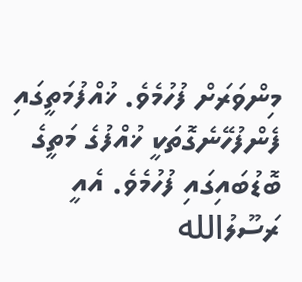މިންވަރަށް ފުހުމެވެ. ޚުއްފުމަތީގައި ފެންފުހޭނެގޮތަކީ ޚުއްފުގެ މަތީގެ ބޮޑުބައިގައި ފުހުމެވެ. އެއީ ރަސޫލުالله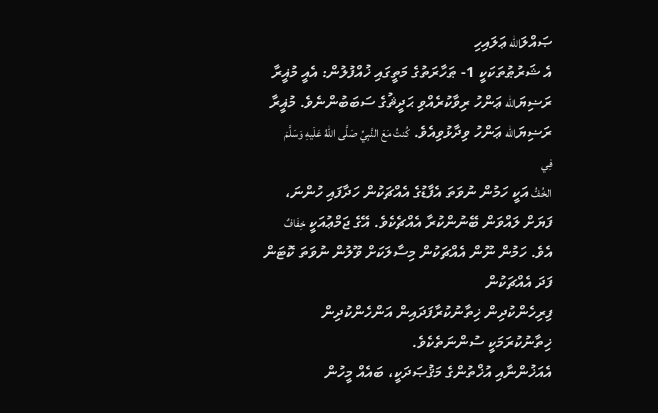ޞައްލަالله ޢަލައިހި
އެ ޝަރުޠުތަކަކީ 1- ޠަހާރަތުގެ މަތީގައި ޚުއްފުލުން: އެއީ މުޣީރާ ރަޟިޔަالله ޢަންހު ރިވާކުރެއްވި ޙަދީޘުގެ ސަބަބުންނެވެ. މުޣީރާ ރަޟިޔަالله ޢަންހު ވިދާޅުވިއެވެ. كُنتُ مَعَ النَّبِيِّ صَلَّى اللهُ عَلَيهِ وَسَلَّمَ فِي
الخُفُّ އަކީ ހަމުން ނުވަތަ އެފާޑުގެ އެއްޗަކުން ހަދާފައި ހުންނަ، ފަޔަށް ލައްވަން ބޭނުންކުރާ އެއްޗެކެވެ. އޭގެ ޖަމްޢުއަކީ خِفَافٌ އެވެ. ހަމުން ނޫން އެއްޗަކުން މިސާލަކަށް ވޫލުން ނުވަތަ ކޮޓަން ފަދަ އެއްޗަކުން
ފިރިހެންކުދިން ޚިތާނުކުރާފަދައިން އަންހެންކުދިން ޚިތާނުކުރަމަކީ ސުންނަތެކެވެ.
އެއަޚުންނާއި އުޚްތުންގެ މަޤުޞަދަކީ، ބައެއް މީހުން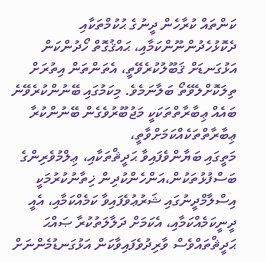ކަންތައް ކުރާހެން ދީނުގެ ޙުކުމްތަކާއި ދެކޮޅުހެދުންނޫންކަމާއި، ޙައްޤުގޮތް ހޯދުންކަން އަޅުގަނޑަށް ޤަބޫލުކުރެވޭތީ، އެތަންތަން އިތުރަށް ތިލަކޮށްލެވޭތޯ ބަލާނަމެވެ. މިކަމުގައި ބޭނުންކުރެވޭނެ ބައެއް ޢިބާރާތްތަކަކީ މަޖުބޫރުވެގެން ބޭނުންކުރާ ޢިބާރާތްތަކެއްކަމަށްވާތީ،
މަތީގައި ބަޔާންވެފައިވާ ޙަދީޘްތަކާއި، ޢިލްމުވެރިންގެ ބަސްފުޅުތަކުން،އަންހެންކުދިން ޚިތާނުކުރުމަކީ އިސްލާމްދީނުގައި ޝަރުޢުވެފައިވާ ކަމެއްކަމާއި، އެއީ ދީނީކަމެއްކަމާއި، އެކަމަށް ދަލާލަތުކުރާ ޞައްޙަ ޙަދީޘްތައްވެސް ވާރިދުވެފައިވާކަން އަޅުގަނޑުމެންނަށް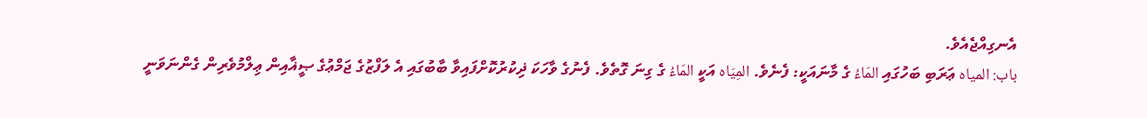އެނގިއްޖެއެވެ.
باب: المياه ޢަރަބި ބަހުގައި المَاءُ ގެ މާނައަކީ: ފެނެވެ. المِيَاه އަކީ المَاءُ ގެ ގިނަ ގޮތެވެ. ފެނުގެ ވާހަކަ ޛިކުރުކޮށްފައިވާ ބާބުގައި އެ ލަފްޒުގެ ޖަމްޢުގެ ޞީޣާއިން ޢިލްމުވެރިން ގެންނަވަނީ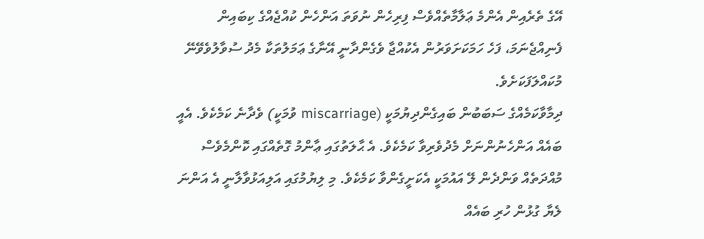އޭގެ ތެރެއިން އެންމެ ޢަލާމާތެއްވެސް ފިރިހެން ނުވަތަ އަންހެން ކުއްޖެއްގެ ކިބައިން ފެނިއްޖެނަމަ، ފަހެ ހަމަކަށަވަރުން އެކުއްޖާ ވެގެންދާނީ އޭނާގެ ޢަމަލުތަކާ މެދު ސުވާލުވެވޭނޭ މުކައްލަފަކަށެވެ.
ދިމާވާކަމެއްގެ ސަބަބުން ބައިގެންދިޔުމަކީ (miscarriage ވުމަކީ) ވެދާނެ ކަމެކެވެ. އެއީ ބައެއް އަންހެނުންނަށް މެދުވެރިވާ ކަމެކެވެ. އެ ޙާލަތުގައި ޢާންމު ގޮތެއްގައި ކޮންމެވެސް މުއްދަތެއް ވަންދެން ލޭ އައުމަކީ އެކަށީގެންވާ ކަމެކެވެ. މި ލިޔުމުގައި އަލިއަޅުވާލާނީ އެ އަންނަ ލެޔާ ގުޅުން ހުރި ބައެއް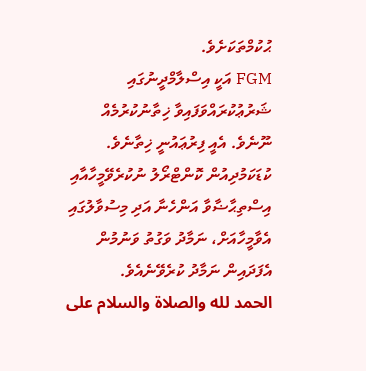ޙުކުމްތަކަށެވެ.
FGM އަކީ އިސްލާމްދީނުގައި ޝަރުޢުކުރައްވަފައިވާ ޚިތާނުކުރުމެއް ނޫނެވެ. އެއީ ފިރުޢައުނީ ޚިތާނެވެ.
ކުޑަކަމުދިއުން ކޮންޓްރޯލު ނުކުރެވޭމީހާއާއި އިސްތިޙާޟާވާ އަންހެނާ އަދި މިސުވާލުގައި އެވާމީހާއަށް، ނަމާދު ވަގުތު ވަނުމުން އެފަދައިން ނަމާދު ކުރެވޭނެއެވެ.
الحمد لله والصلاة والسلام على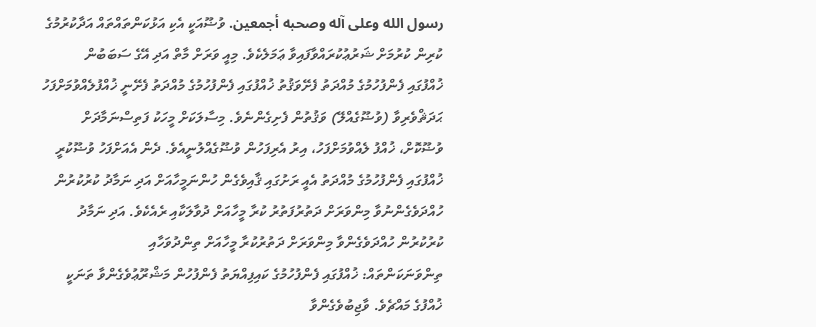رسول الله وعلى آله وصحبه أجمعين. ވުޟޫއަކީ އެކި އަޅުކަންތައްތައް އަދާކުރުމުގެ ކުރިން ކުރުމަށް ޝަރުޢުކުރައްވާފައިވާ ޢަމަލެކެވެ. މިއީ ވަރަށް މާތް އަދި އޭގެ ސަބަބުން
ޚުއްފުގައި ފެންފުހުމުގެ މުއްދަތު ފެށޭވަޤުތު ޚުއްފުގައި ފެންފުހުމުގެ މުއްދަތު ފެށޭނީ ޚުއްފުލެއްވުމަށްފަހު ޙަދަޘްވެރިވާ (ވުޟޫގެއްލޭ) ވަޤުތުން ފެށިގެންނެވެ. މިސާލަކަށް މީހަކު ފަތިސްނަމާދަށް ވުޟޫކޮށް، ޚުއްފު ލެއްވުމަށްފަހު، އިރު އެރިފަހުން ވުޟޫގެއްލުނީއެވެ. ދެން އެއަށްފަހު ވުޟޫކުރީ
ޚުއްފުގައި ފެންފުހުމުގެ މުއްދަތު އެއީ ރަށުގައި ޤާއިވެގެން ހުންނަމީހާއަށް އަދި ނަމާދު ކުރުކުރުން ހުއްދަވެގެންނުވާ މިންވަރަށް ދަތުރުފަތުރު ކުރާ މީހާއަށް ދުވާލަކާއި ރެއެކެވެ. އަދި ނަމާދު ކުރުކުރުން ހުއްދަވެގެންވާ މިންވަރަށް ދަތުރުކުރާ މީހާއަށް ތިންދުވަހާއި
ތިންވަނަކަންތައް: ޚުއްފުގައި ފެންފުހުމުގެ ކައިފިއްޔަތު ފެންފުހުން މަޝްރޫޢުވެގެންވާ ތަނަކީ ޚުއްފުގެ މައްޗެވެ. ވާޖިބުވެގެންވާ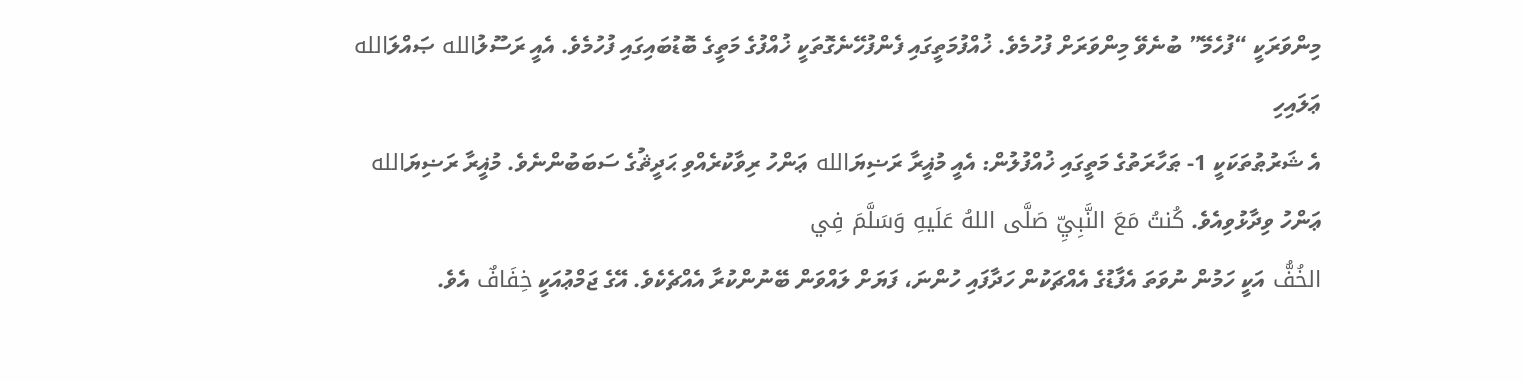މިންވަރަކީ “ފުހެމޭ” ބުނެވޭ މިންވަރަށް ފުހުމެވެ. ޚުއްފުމަތީގައި ފެންފުހޭނެގޮތަކީ ޚުއްފުގެ މަތީގެ ބޮޑުބައިގައި ފުހުމެވެ. އެއީ ރަސޫލުالله ޞައްލަالله ޢަލައިހި
އެ ޝަރުޠުތަކަކީ 1- ޠަހާރަތުގެ މަތީގައި ޚުއްފުލުން: އެއީ މުޣީރާ ރަޟިޔަالله ޢަންހު ރިވާކުރެއްވި ޙަދީޘުގެ ސަބަބުންނެވެ. މުޣީރާ ރަޟިޔަالله ޢަންހު ވިދާޅުވިއެވެ. كُنتُ مَعَ النَّبِيِّ صَلَّى اللهُ عَلَيهِ وَسَلَّمَ فِي
الخُفُّ އަކީ ހަމުން ނުވަތަ އެފާޑުގެ އެއްޗަކުން ހަދާފައި ހުންނަ، ފަޔަށް ލައްވަން ބޭނުންކުރާ އެއްޗެކެވެ. އޭގެ ޖަމްޢުއަކީ خِفَافٌ އެވެ.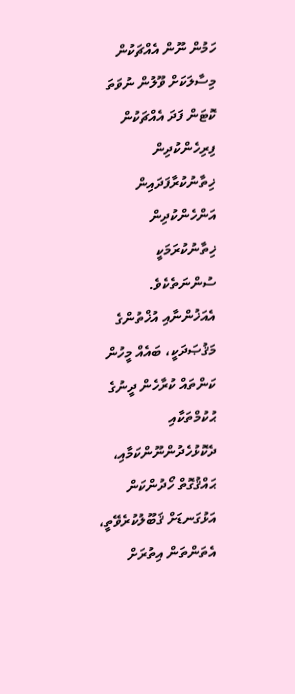ހަމުން ނޫން އެއްޗަކުން މިސާލަކަށް ވޫލުން ނުވަތަ ކޮޓަން ފަދަ އެއްޗަކުން
ފިރިހެންކުދިން ޚިތާނުކުރާފަދައިން އަންހެންކުދިން ޚިތާނުކުރަމަކީ ސުންނަތެކެވެ.
އެއަޚުންނާއި އުޚްތުންގެ މަޤުޞަދަކީ، ބައެއް މީހުން ކަންތައް ކުރާހެން ދީނުގެ ޙުކުމްތަކާއި ދެކޮޅުހެދުންނޫންކަމާއި، ޙައްޤުގޮތް ހޯދުންކަން އަޅުގަނޑަށް ޤަބޫލުކުރެވޭތީ، އެތަންތަން އިތުރަށް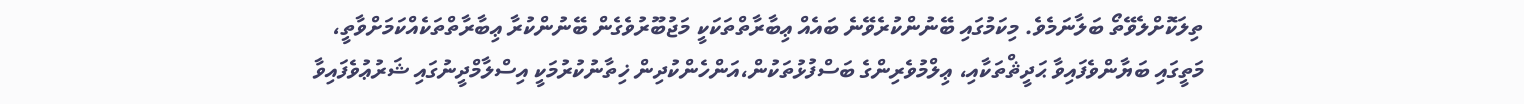ތިލަކޮށްލެވޭތޯ ބަލާނަމެވެ. މިކަމުގައި ބޭނުންކުރެވޭނެ ބައެއް ޢިބާރާތްތަކަކީ މަޖުބޫރުވެގެން ބޭނުންކުރާ ޢިބާރާތްތަކެއްކަމަށްވާތީ،
މަތީގައި ބަޔާންވެފައިވާ ޙަދީޘްތަކާއި، ޢިލްމުވެރިންގެ ބަސްފުޅުތަކުން،އަންހެންކުދިން ޚިތާނުކުރުމަކީ އިސްލާމްދީނުގައި ޝަރުޢުވެފައިވާ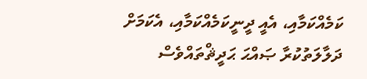ކަމެއްކަމާއި، އެއީ ދީނީކަމެއްކަމާއި، އެކަމަށް ދަލާލަތުކުރާ ޞައްޙަ ޙަދީޘްތައްވެސް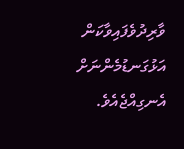ވާރިދުވެފައިވާކަން އަޅުގަނޑުމެންނަށް އެނގިއްޖެއެވެ.